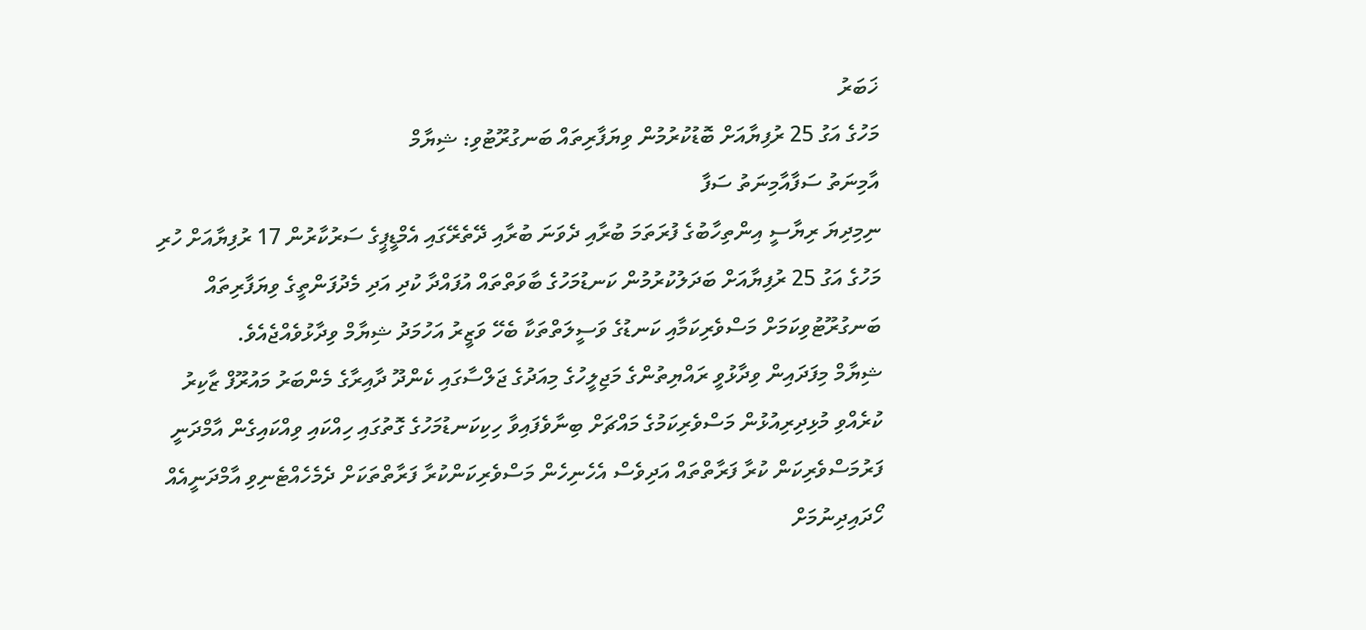ޚަބަރު
މަހުގެ އަގު 25 ރުފިޔާއަށް ބޮޑުކުރުމުން ވިޔަފާރިތައް ބަނގުރޫޓުވި: ޝިޔާމް
އާމިނަތު ސަފާއާމިނަތު ސަފާ
ނިމިދިޔަ ރިޔާސީ އިންތިހާބުގެ ފުރަތަމަ ބުރާއި ދެވަނަ ބުރާއި ދޭތެރޭގައި އެމްޑީޕީގެ ސަރުކާރުން 17 ރުފިޔާއަށް ހުރި މަހުގެ އަގު 25 ރުފިޔާއަށް ބަދަލުކުރުމުން ކަނޑުމަހުގެ ބާވަތްތައް އުފައްދާ ކުދި އަދި މެދުފަންތީގެ ވިޔަފާރިތައް ބަނގުރޫޓުވިކަމަށް މަސްވެރިކަމާއި ކަނޑުގެ ވަސީލަތްތަކާ ބެހޭ ވަޒީރު އަހުމަދު ޝިޔާމް ވިދާޅުވެއްޖެއެވެ.
ޝިޔާމް މިފަދައިން ވިދާޅުވީ ރައްޔިތުންގެ މަޖިލީހުގެ މިއަދުގެ ޖަލްސާގައި ކެންދޫ ދާއިރާގެ މެންބަރު މައުރޫފް ޒާކިރު ކުރެއްވި މުޅިދިރިއުޅުން މަސްވެރިކަމުގެ މައްޗަށް ބިނާވެފައިވާ ހިކިކަނޑުމަހުގެ ގޮތުގައި ހިއްކައި ވިއްކައިގެން އާމްދަނީ ފަރުމަސްވެރިކަން ކުރާ ފަރާތްތައް އަދިވެސް އެހެނިހެން މަސްވެރިކަންކުރާ ފަރާތްތަކަށް ދެމެހެއްޓެނިވި އާމްދަނީއެއް ހޯދައިދިނުމަށް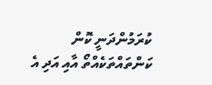ކުރަމުންދަނީ ކޮން ކަންތައްތަކެއްތޯ އާއި އަދި އެ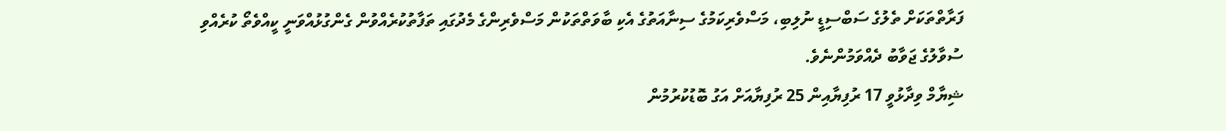ފަރާތްތަކަށް ތެލުގެ ސަބްސިޑީ ނުލިބި، މަސްވެރިކަމުގެ ސިނާއަތުގެ އެކި ބާވަތްތަކުން މަސްވެރިންގެ މެދުގައި ތަފާތުކުރެއްވުން ގެންގުޅުއްވަނީ ކީއްވެތޯ ކުރެއްވި ސުވާލުގެ ޖަވާބު ދެއްވަމުންނެވެ.
ޝިޔާމް ވިދާޅުވީ 17 ރުފިޔާއިން 25 ރުފިޔާއަށް އަގު ބޮޑުކުރުމުން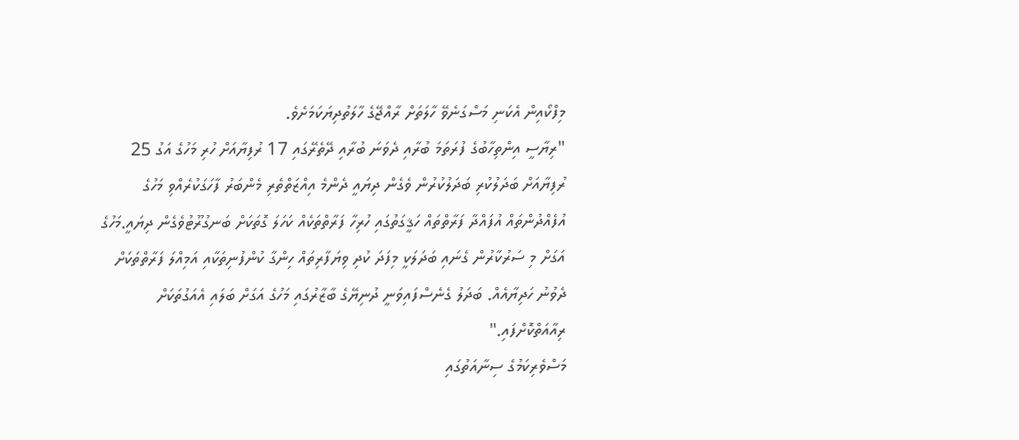މިފްކޯއިން އެކަނި މަސްގަނެވޭ ހާލަތަށް ރާއްޖޭގެ ހާލަތުދިޔަކަމަށެވެ.
"ރިޔާސީ އިންތިހާބުގެ ފުރަތަމަ ބުރާއި ދެވަނަ ބުރާއި ދޭތެރޭގައި 17 ރުފިޔާއަށް ހުރި މަހުގެ އަގު 25 ރުފިޔާއަށް ބަދަލުކުރި ބަދަލުކުރުން ވެގެން ދިޔައީ ދެންމެ އިއްޒަތްތެރި މެންބަރު ފާހަގަކުރެއްވި މަހުގެ އުފެއްދުންތައް އުފައްދާ ފަރާތްތައް ހަޤީގަތުގައި ހުރިހާ ފަރާތްތަކެއް ކަހަލަ ގޮތަކަށް ބަނގުރޫޓުވެގެން ދިޔައީ.މަހުގެ އަގަށް މި ސަރުކާރުން ގެނައި ބަދަލަކީ މިފަދަ ކުދި ވިޔަފާރިތައް ހިންގާ ކުންފުނިތަކާއި އަމިއްލަ ފަރާތްތަކަށް ދެވުނު ހަދިޔާއެއް. ބަދަލު ގެނެސްފައިވަނީ ދުނިޔޭގެ ބާޒާރުގައި މަހުގެ އަގަށް ބަލައި އެއަގުތަކަށް ރިއާއަތްކޮށްފައި."
މަސްވެރިކަމުގެ ސިނާއަތުގައި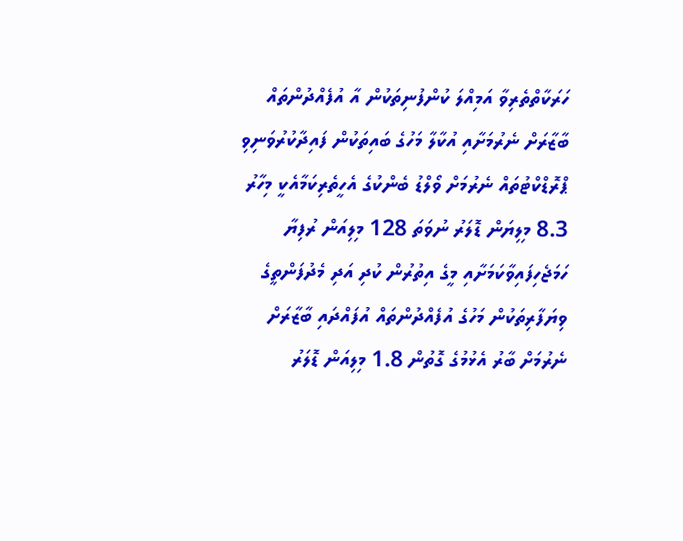ހަރަކާތްތެރިވާ އަމިއްލަ ކުންފުނިތަކުން އާ އުފެއްދުންތައް ބާޒާރަށް ނެރުމަށާއި އުކާލާ މަހުގެ ބައިތަކުން ފައިދާކުރުވަނިވި ޕްރޮޑްކްޓުތައް ނެރުމަށް ވޯލްޑު ބެންކުގެ އެހީތެރިކަމާއެކީ މިހާރު 8.3 މިލިޔަން ޑޮލަރު ނުވަތަ 128 މިލިއަން ރުފިޔާ ހަމަޖެހިފައިވާކަމަށާއި މީގެ އިތުރުން ކުދި އަދި މެދުފަންތީގެ ވިޔަފާރިތަކުން މަހުގެ އުފެއްދުންތައް އުފައްދައި ބާޒާރަށް ނެރުމަށް ބާރު އެޅުމުގެ ގޮތުން 1.8 މިލިއަން ޑޮލަރު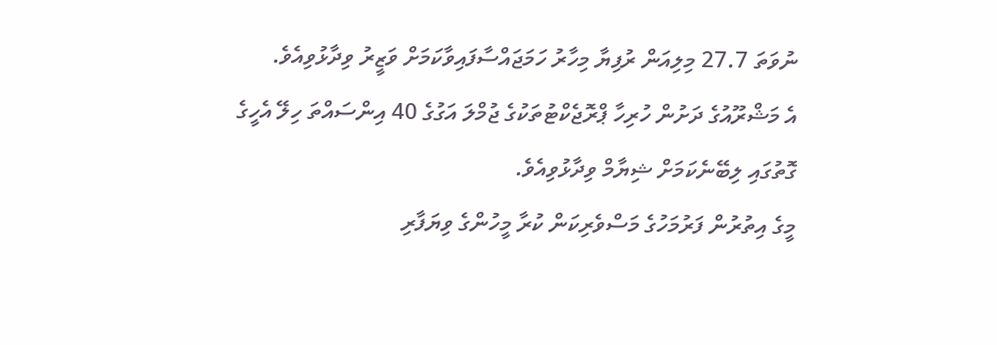ނުވަތަ 27.7 މިލިއަން ރުފިޔާ މިހާރު ހަމަޖައްސާފައިވާކަމަށް ވަޒީރު ވިދާޅުވިއެވެ.
އެ މަޝްރޫއުގެ ދަށުން ހުރިހާ ޕްރޮޖެކްޓުތަކުގެ ޖުމްލަ އަގުގެ 40 އިންސައްތަ ހިލޭ އެހީގެ ގޮތުގައި ލިބޭނެކަމަށް ޝިޔާމް ވިދާޅުވިއެވެ.
މީގެ އިތުރުން ފަރުމަހުގެ މަސްވެރިކަން ކުރާ މީހުންގެ ވިޔަފާރި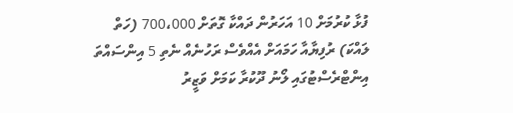ފުޅާ ކުރުމަށް 10 އަހަރުން ދައްކާ ގޮތަށް 700،000 (ހަތް ލައްކަ) ރުފިޔާއާ ހަމައަށް އެއްވެސް ރަހުނެއް ނެތި 5 އިންސައްތަ އިންޓްރެސްޓުގައި ލޯނު ދޫކުރާ ކަމަށް ވަޒީރު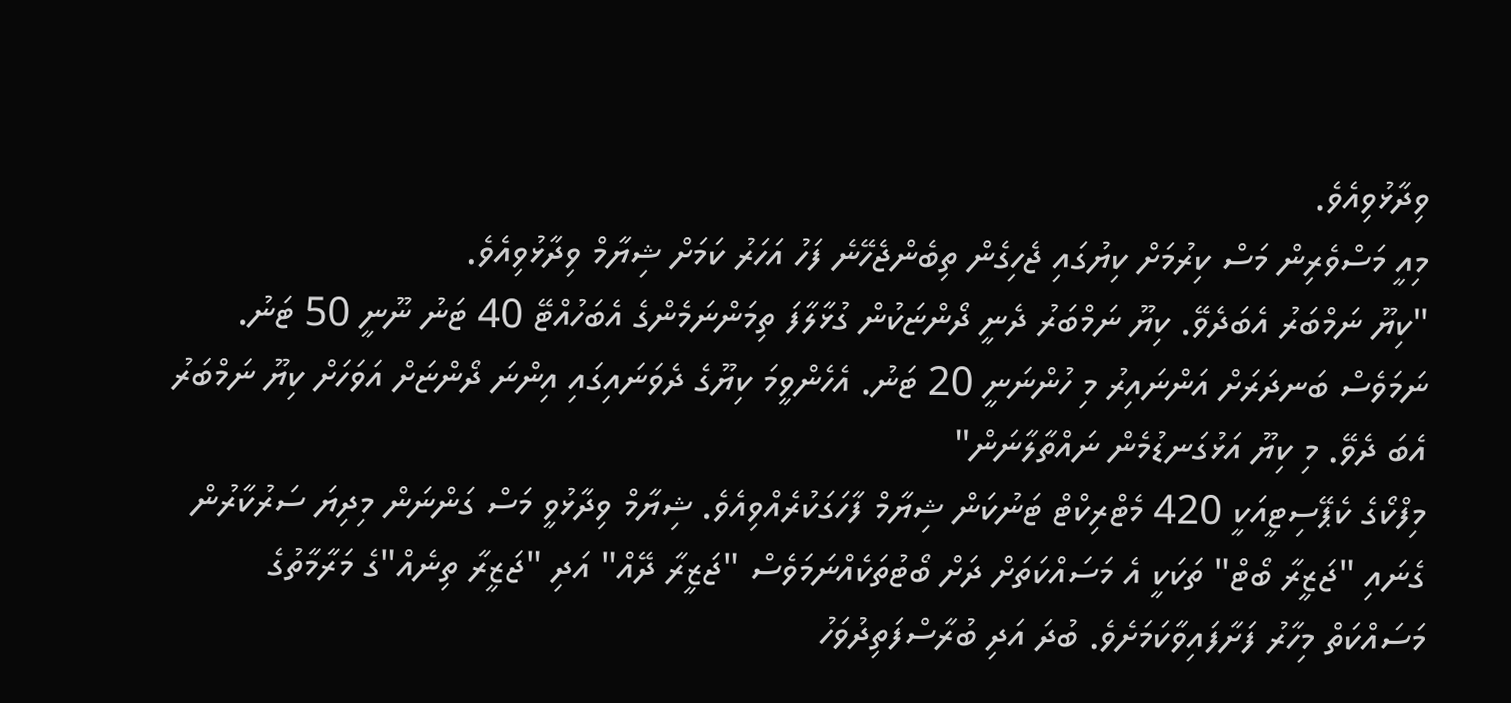ވިދާޅުވިއެވެ.
މިއީ މަސްވެރިން މަސް ކިރުމަށް ކިޔުގައި ޖެހިގެން ތިބެންޖެހޭނެ ފަހު އަހަރު ކަމަށް ޝިޔާމް ވިދާޅުވިއެވެ.
"ކިޔޫ ނަމްބަރު އެބަދެވޭ. ކިޔޫ ނަމްބަރު ދެނީ ދޯންޏަކުން ގުޅާލާފަ ތިމަންނަމެންގެ އެބަހުއްޓޭ 40 ޓަނު ނޫނީ 50 ޓަނު. ނަމަވެސް ބަނދަރަށް އަންނައިރު މި ހުންނަނީ 20 ޓަނު. އެހެންވީމަ ކިޔޫގެ ދެވަނައިގައި އިންނަ ދޯންޏަށް އަވަހަށް ކިޔޫ ނަމްބަރު އެބަ ދެވޭ. މި ކިޔޫ އަޅުގަނޑުމެން ނައްތާލާނަން"
މިފްކޯގެ ކެޕޭސިޓީއަކީ 420 މެޓްރިކްޓް ޓަނުކަން ޝިޔާމް ފާހަގަކުރެއްވިއެވެ. ޝިޔާމް ވިދާޅުވީ މަސް ގަންނަން މިދިޔަ ސަރުކާރުން ގެނައި "ޖަޒީރާ ބޯޓް" ތަކަކީ އެ މަސައްކަތަށް ދަށް ބޯޓުތަކެއްނަމަވެސް "ޖަޒީރާ ދޭއް" އަދި "ޖަޒީރާ ތިނެއް"ގެ މަރާމާތުގެ މަސައްކަތް މިހާރު ފަށާފައިވާކަމަށެވެ. ބުދަ އަދި ބުރާސްފަތިދުވަހު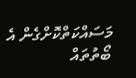މަސައްކަތްކޮށްގެން އެ ބޯތުތައް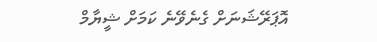އޮޕަރޭޝަނަށް ގެނެވޭނެ ކަމަށް ޝީޔާމް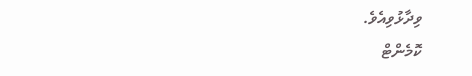ވިދާޅުވިއެވެ.
ކޮމެންޓް